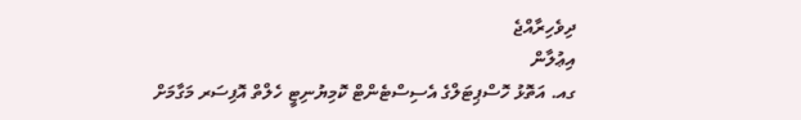ދިވެހިރާއްޖެ
އިޢުލާން
ގއ. އަތޮޅު ހޮސްޕިޓަލްގެ އެސިސްޓެންޓް ކޮމިޔުނިޓީ ހެލްތް އޮފިސަރ މަގާމަށް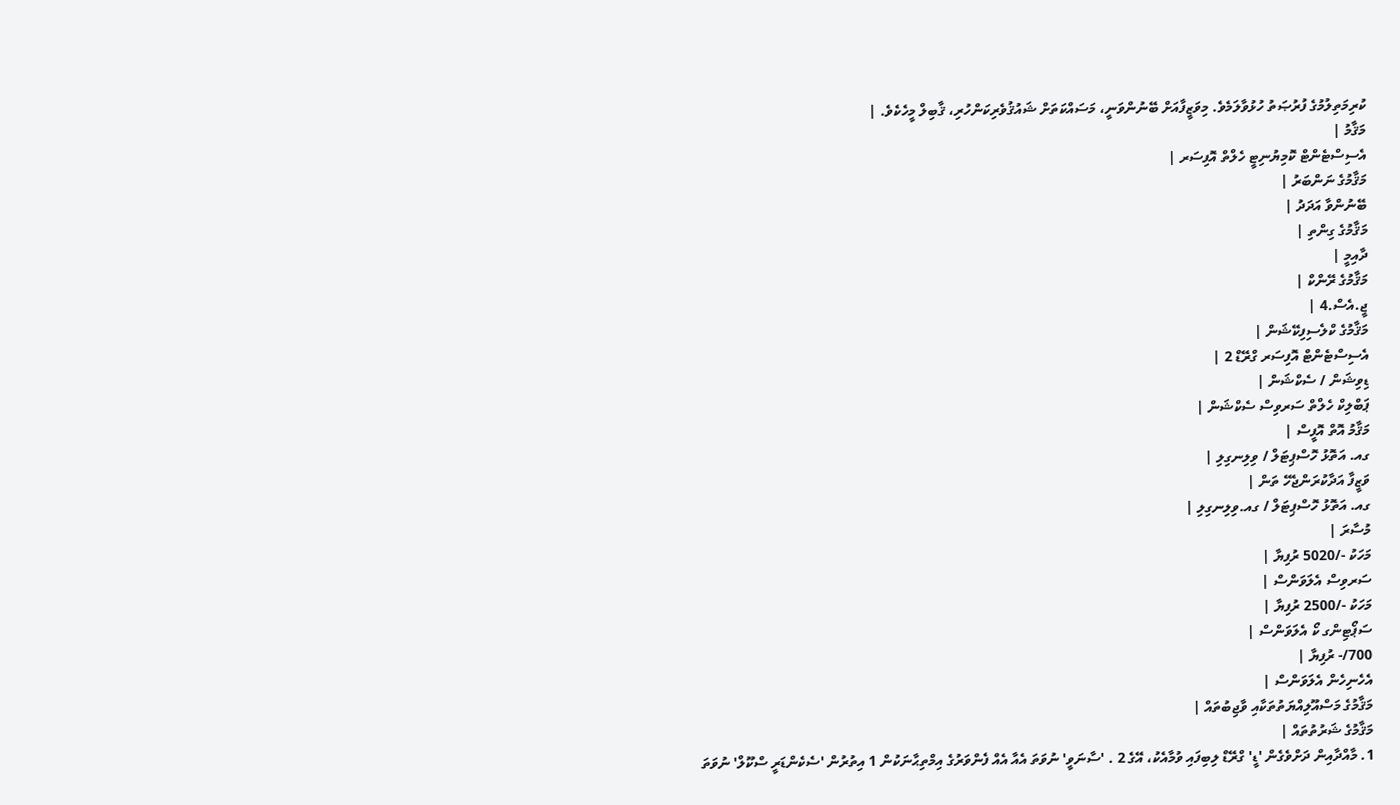ކުރިމަތިލުމުގެ ފުރުޞަތު ހުޅުވާލަމެވެ. މިވަޒީފާއަށް ބޭނުންވަނީ، މަސައްކަތަށް ޝައުޤުވެރިކަންހުރި، ޤާބިލް މީހެކެވެ. |
މަޤާމު |
އެސިސްޓެންޓް ކޮމިޔުނިޓީ ހެލްތް އޮފިސަރ |
މަޤާމުގެ ނަންބަރު |
ބޭނުންވާ އަދަދު |
މަޤާމުގެ ގިންތި |
ދާއިމީ |
މަޤާމުގެ ރޭންކް |
ޖީ.އެސް.4 |
މަޤާމުގެ ކްލެސިފިކޭޝަން |
އެސިސްޓެންޓް އޮފިސަރ ގްރޭޑް 2 |
ޑިވިޝަން / ސެކްޝަން |
ޕަބްލިކް ހެލްތް ސަރވިސް ސެކްޝަން |
މަޤާމު އޮތް އޮފީސް |
ގއ. އަތޮޅު ހޮސްޕިޓަލް / ވިލިނގިލި |
ވަޒީފާ އަދާކުރަންޖެހޭ ތަން |
ގއ. އަތޮޅު ހޮސްޕިޓަލް / ގއ.ވިލިނގިލި |
މުސާރަ |
މަހަކު -/5020 ރުފިޔާ |
ސަރވިސް އެލަވަންސް |
މަހަކު -/2500 ރުފިޔާ |
ސަޕޯޓިންގ ކޯ އެލަވަންސް |
700/- ރުފިޔާ |
އެހެނިހެން އެލަވަންސް |
މަޤާމުގެ މަސްއޫލިއްޔަތުތަކާއި ވާޖިބުތައް |
މަޤާމުގެ ޝަރުތުތައް |
1. މާއްދާއިން ދަށްވެގެން 'ޑީ' ގްރޭޑް ލިބިފައި ވުމާއެކު، އޭގެ 2 . 'ސާނަވީ' ނުވަތަ އެއާ އެއް ފެންވަރުގެ އިމްތިޙާނަކުން 1 އިތުރުން 'ސެކެންޑަރީ ސްކޫލް' ނުވަތަ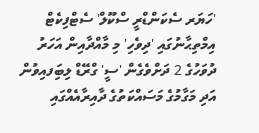'ހަޔަރ ސެކަންޑްރީ ސްކޫލް' ސެޓްފިކެޓް އިމްތިޙާނުގައި 'ދިވެހި' މި މާއްދާއިން އަހަރު ދުވަހުގެ 2 ދަށްވެގެން 'ސީ' ގްރޭޑް ލިބިަފއިވުން އަދި މަގާމުގެ މަސައްކަތުގެ ދާއިރާއެއްގައި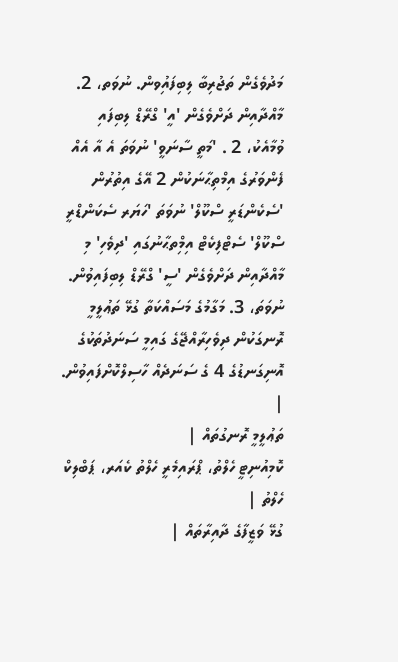މަދުވެގެން ތަޖުރިބާ ލިބިފައިުވން. ނުވަތ، 2. މާއްދާއިން ދަށްވެގެން 'އީ' ގްރޭޑް ލިބިފައި ވުމާއެކު، 2 . 'މަތީ ސާނަވީ' ނުވަތަ އެ އާ އެއް ފެންވަރުގެ އިމްތިޙާނަކުން 2 އޭގެ އިތުރުން 'ސެކެންޑަރީ ސްކޫލް' ނުވަތަ 'ހަޔަރ ސެކަންޑްރީ ސްކޫލް' ސެޓްފިކެޓް އިމްިތޙާނުގައި 'ދިވެހި' މި މާއްދާއިން ދަށްވެގެން 'ސީ' ގްރޭޑް ލިބިފައިވުން. ނުވަތަ، 3. މަގާމުގެ މަސައްކަތާ ގުޅޭ ތަޢުލީމީ ރޮނގަކުން ދިވެހިރާއްޖޭގެ ގައިމީ ސަނަދުތަކުގެ އޮނިގަނޑުގެ 4 ގެ ސަނަދެއް ހާސިލްކޮށްފައިވުން. |
ތަޢުލީމީ ރޮނގުތައް |
ކޮމިއުނިޓީ ހެލްތު، ޕްރައިމެރީ ހެލްތު ކެއަރ، ޕަބްލިކް ހެލްތު |
ގުޅޭ ވަޒީފާގެ ދާއިރާތައް |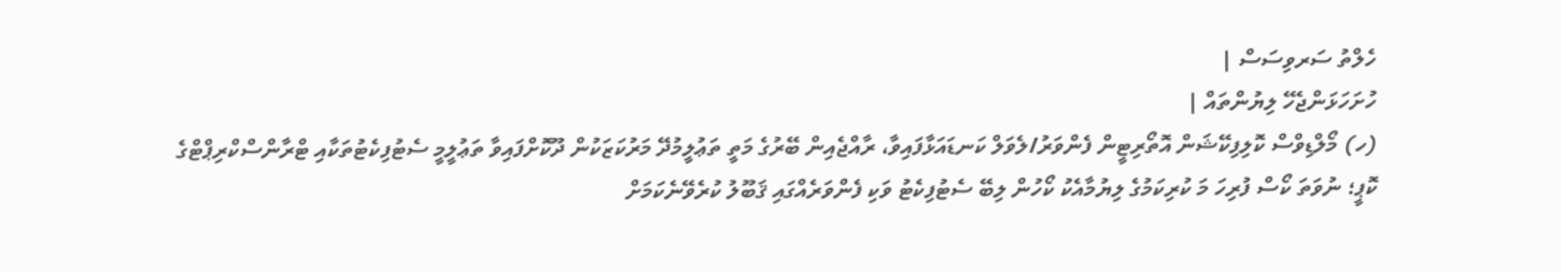ހެލްތު ސަރވިސަސް |
ހުށަހަޅަންޖެހޭ ލިޔުންތައް |
(ހ) މޯލްޑިވްސް ކޮލިފިކޭޝަން އޮތޯރިޓީން ފެންވަރު/ލެވަލް ކަނޑައަޅާފައިވާ، ރާއްޖެއިން ބޭރުގެ މަތީ ތަޢުލީމުދޭ މަރުކަޒަކުން ދޫކޮށްފައިވާ ތަޢުލީމީ ސެޓުފިކެޓުތަކާއި ޓްރާންސްކްރިޕްޓްގެ ކޮޕީ؛ ނުވަތަ ކޯސް ފުރިހަ މަ ކުރިކަމުގެ ލިޔުމާއެކު ކޯހުން ލިބޭ ސެޓުފިކެޓު ވަކި ފެންވަރެއްގައި ޤަބޫލު ކުރެވޭނެކަމަށް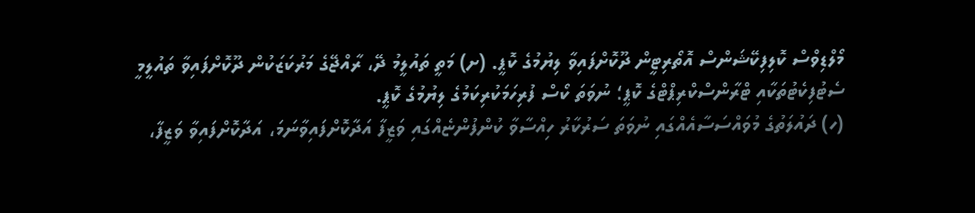މޯލްޑިވްސް ކޮލިފިކޭޝަންސް އޮތޯރިޓީން ދޫކޮށްފައިވާ ލިޔުމުގެ ކޮޕީ. (ށ) މަތީ ތައުލީމު ދޭ، ރާއްޖޭގެ މަރުކަޒަކުން ދޫކޮށްފައިވާ ތައުލީމީ ސެޓުފިކެޓުތަކާއި ޓްރާންސްކްރިޕްޓްގެ ކޮޕީ؛ ނުވަތަ ކޯސް ފުރިހަމަކުރިކަމުގެ ލިޔުމުގެ ކޮޕީ.
(ހ) ދައުލަތުގެ މުވައްސަސާއެއްގައި ނުވަތަ ސަރުކާރު ހިއްސާވާ ކުންފުންޏެއްގައި ވަޒީފާ އަދާކޮށްފައިވާނަމަ، އަދާކޮށްފައިވާ ވަޒީފާ،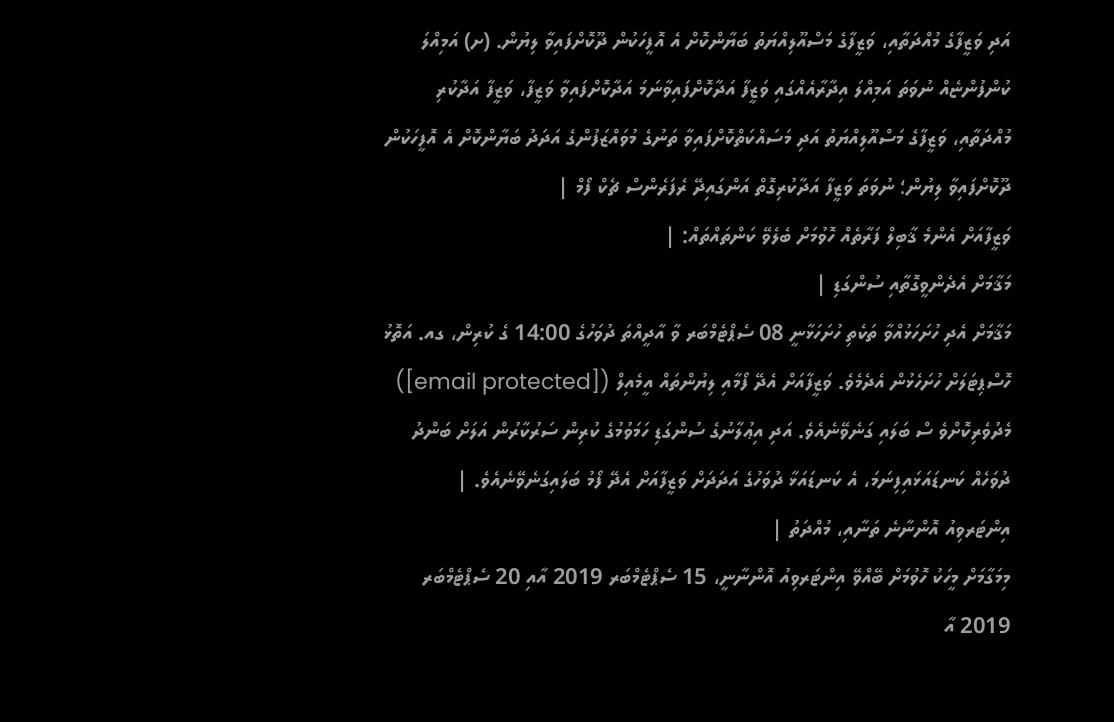އަދި ވަޒީފާގެ މުއްދަތާއި، ވަޒީފާގެ މަސްއޫލިއްޔަތު ބަޔާންކޮށް އެ އޮފީހަކުން ދޫކޮށްފައިވާ ލިޔުން. (ށ) އަމިއްލަ ކުންފުންޏެއް ނުވަތަ އަމިއްލަ އިދާރާއެއްގައި ވަޒީފާ އަދާކޮށްފައިވާނަމަ އަދާކޮށްފައިވާ ވަޒީފާ، ވަޒީފާ އަދާކުރި މުއްދަތާއި، ވަޒީފާގެ މަސްއޫލިއްޔަތު އަދި މަސައްކަތްކޮށްފައިވާ ތަނުގެ މުވައްޒަފުންގެ އަދަދު ބަޔާންކޮށް އެ އޮފީހަކުން ދޫކޮށްފައިވާ ލިޔުން؛ ނުވަތަ ވަޒީފާ އަދާކުރިގޮތް އަންގައިދޭ ރެފަރެންސް ޗެކް ފޯމް |
ވަޒީފާއަށް އެންމެ ޤާބިލް ފަރާތެއް ހޮވުމަށް ބެލެވޭ ކަންތައްތައް: |
މަޤާމަށް އެދެންވީގޮތާއި ސުންގަޑި |
މަޤާމަށް އެދި ހުށަހަޅުއްވާ ތަކެތި ހުށަހަޅާނީ 08 ސެޕްޓެމްބަރ ވާ އާދީއްތަ ދުވަހުގެ 14:00 ގެ ކުރިން، ގއ. އަތޮޅު ހޮސްޕިޓަލަށް ހުށަހެޅުން އެދެމެވެ. ވަޒީފާއަށް އެދޭ ފޯމާއި ލިޔުންތައް އީމެއިލް ([email protected]) މެދުވެރިކޮށްވެ ސް ބަލައި ގަނެވޭނެއެވެ. އަދި އިޢުލާނުގެ ސުންގަޑި ހަމަވުމުގެ ކުރިން ސަރުކާރުން އަލަށް ބަންދު ދުވަހެއް ކަނޑައަޅައިފިނަމަ، އެ ކަނޑައަޅާ ދުވަހުގެ އަދަދަށް ވަޒީފާއަށް އެދޭ ފޯމު ބަލައިގަނެވޭނެއެވެ. |
އިންޓަރވިއު އޮންނާނެ ތަނާއި، މުއްދަތު |
މިމަގާމަށް މީހަކު ހޮވުމަށް ބޭއްވޭ އިންޓަރވިއު އޮންނާނީ، 15 ސެޕްޓެމްބަރ 2019 އާއި 20 ސެޕްޓެމްބަރ 2019 އާ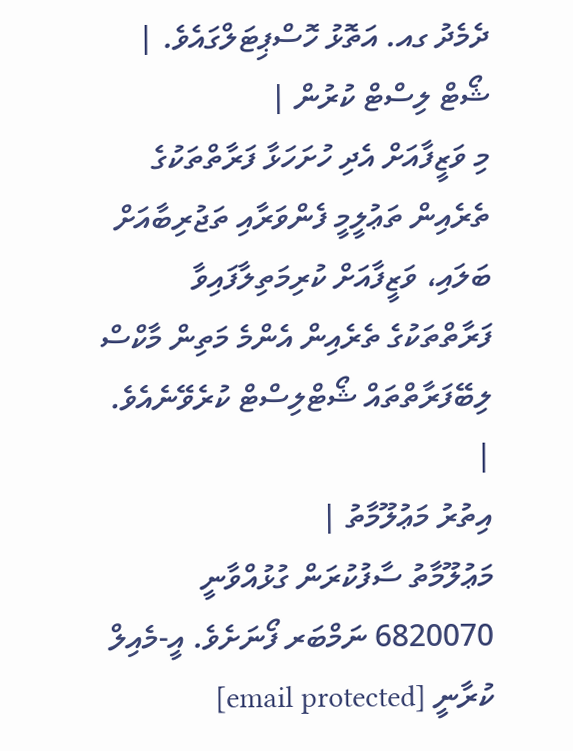ދެމެދު ގއ. އަތޮޅު ހޮސްޕިޓަލްގައެވެ. |
ޝޯޓް ލިސްޓް ކުރުން |
މި ވަޒީފާއަށް އެދި ހުށަހަޅާ ފަރާތްތަކުގެ ތެރެއިން ތަޢުލީމީ ފެންވަރާއި ތަޖުރިބާއަށް ބަލައި، ވަޒީފާއަށް ކުރިމަތިލާފައިވާ ފަރާތްތަކުގެ ތެރެއިން އެންމެ މަތިން މާކްސް ލިބޭފަރާތްތައް ޝޯޓްލިސްޓް ކުރެވޭނެއެވެ. |
އިތުރު މަޢުލޫމާތު |
މަޢުލޫމާތު ސާފުކުރަން ގުޅުއްވާނީ 6820070 ނަމްބަރ ފޯނަށެވެ. އީ-މެއިލް ކުރާނީ [email protected]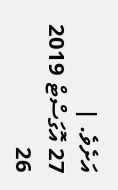އަށެވެ. |
27 އޮގަސްޓް 2019
26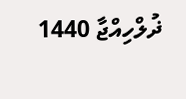ޛުލްހިއްޖާ 1440